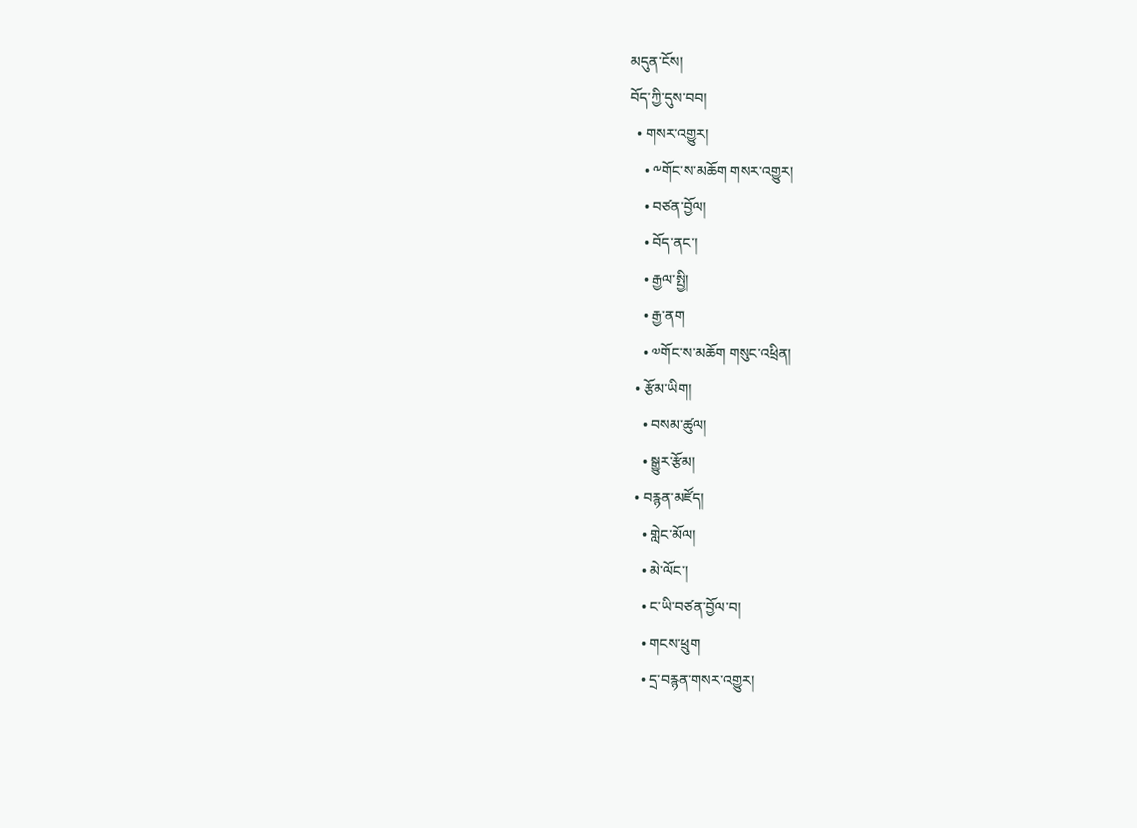མདུན་ངོས།
བོད་ཀྱི་དུས་བབ།
  • གསར་འགྱུར།
    • ༸གོང་ས་མཆོག གསར་འགྱུར།
    • བཙན་བྱོལ།
    • བོད་ནང་།
    • རྒྱལ་སྤྱི།
    • རྒྱ་ནག
    • ༧གོང་ས་མཆོག གསུང་འཕྲིན།
  • རྩོམ་ཡིག།
    • བསམ་ཚུལ།
    • སྒྱུར་རྩོམ།
  • བརྙན་མཛོད།
    • གླེང་མོལ།
    • མེ་ལོང་།
    • ང་ཡི་བཙན་བྱོལ་བ།
    • གངས་ཕྲུག
    • དྲ་བརྙན་གསར་འགྱུར།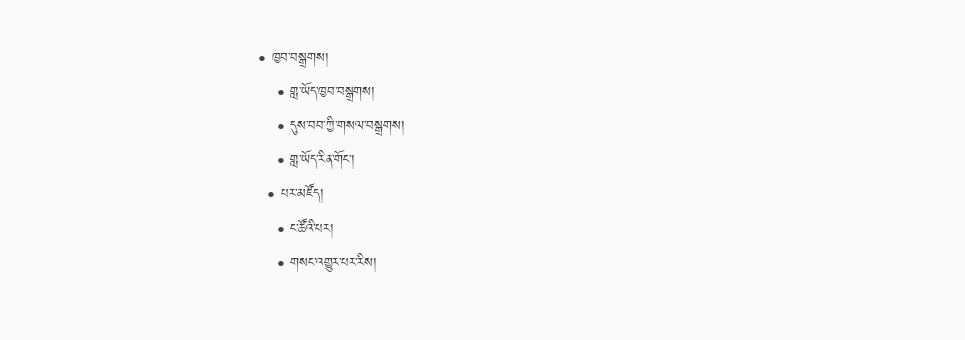• ཁྱབ་བསྒྲགས།
    • གླ་ཡོད་ཁྱབ་བསྒྲགས།
    • དུས་བབ་ཀྱི་གསལ་བསྒྲགས།
    • གླ་ཡོད་རིན་གོང་།
  • པར་མཛོད།
    • ང་ཚོའི་པར།
    • གསང་འགྱུར་པར་རིས།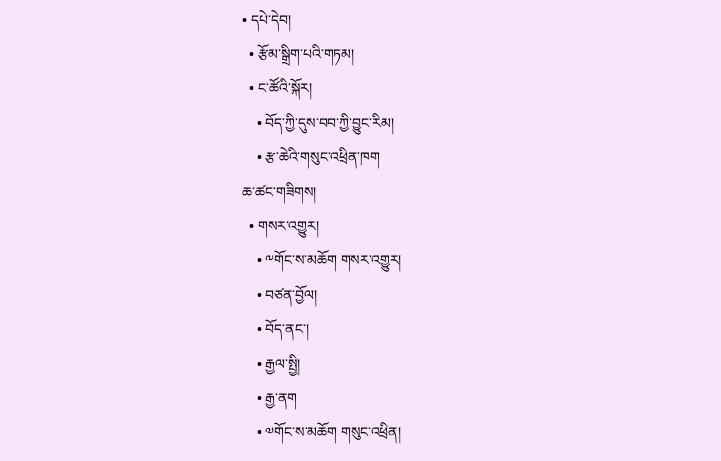• དཔེ་དེབ།
  • རྩོམ་སྒྲིག་པའི་གཏམ།
  • ང་ཚོའི་སྐོར།
    • བོད་ཀྱི་དུས་བབ་ཀྱི་བྱུང་རིམ།
    • རྩ་ཆེའི་གསུང་འཕྲིན་ཁག
ཆ་ཚང་གཟིགས།
  • གསར་འགྱུར།
    • ༸གོང་ས་མཆོག གསར་འགྱུར།
    • བཙན་བྱོལ།
    • བོད་ནང་།
    • རྒྱལ་སྤྱི།
    • རྒྱ་ནག
    • ༧གོང་ས་མཆོག གསུང་འཕྲིན།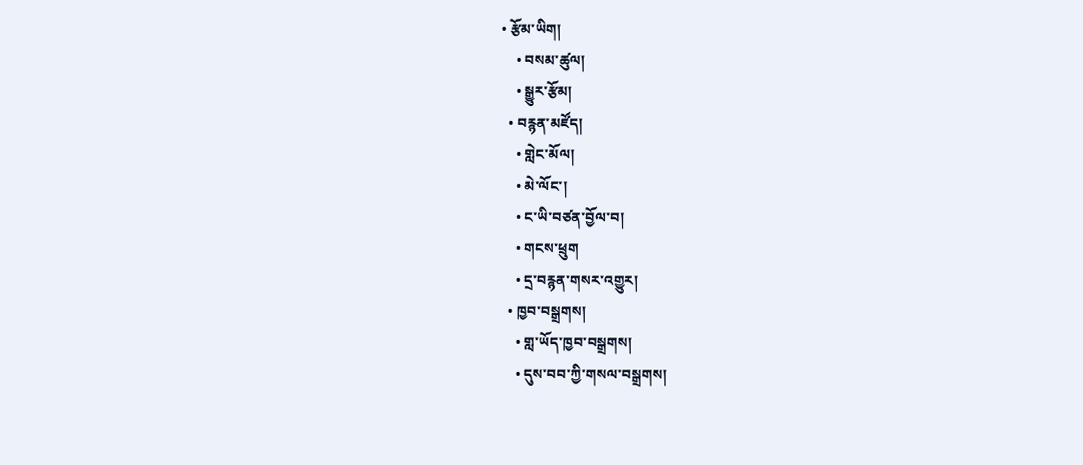• རྩོམ་ཡིག།
    • བསམ་ཚུལ།
    • སྒྱུར་རྩོམ།
  • བརྙན་མཛོད།
    • གླེང་མོལ།
    • མེ་ལོང་།
    • ང་ཡི་བཙན་བྱོལ་བ།
    • གངས་ཕྲུག
    • དྲ་བརྙན་གསར་འགྱུར།
  • ཁྱབ་བསྒྲགས།
    • གླ་ཡོད་ཁྱབ་བསྒྲགས།
    • དུས་བབ་ཀྱི་གསལ་བསྒྲགས།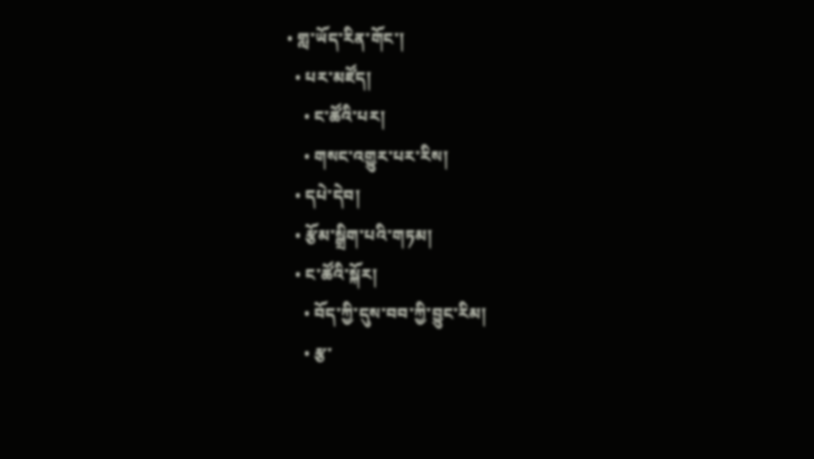• གླ་ཡོད་རིན་གོང་།
  • པར་མཛོད།
    • ང་ཚོའི་པར།
    • གསང་འགྱུར་པར་རིས།
  • དཔེ་དེབ།
  • རྩོམ་སྒྲིག་པའི་གཏམ།
  • ང་ཚོའི་སྐོར།
    • བོད་ཀྱི་དུས་བབ་ཀྱི་བྱུང་རིམ།
    • རྩ་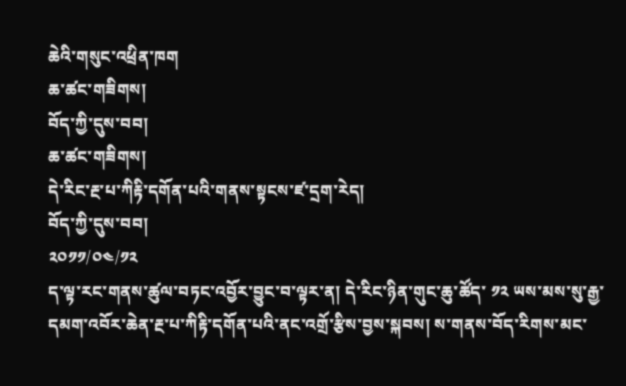ཆེའི་གསུང་འཕྲིན་ཁག
ཆ་ཚང་གཟིགས།
བོད་ཀྱི་དུས་བབ།
ཆ་ཚང་གཟིགས།
དེ་རིང་རྔ་པ་ཀིརྟི་དགོན་པའི་གནས་སྟངས་ཛ་དྲག་རེད།
བོད་ཀྱི་དུས་བབ།
༢༠༡༡/༠༤/༡༢
ད་ལྟ་རང་གནས་ཚུལ་བཏང་འབྱོར་བྱུང་བ་ལྟར་ན། དེ་རིང་ཉིན་གུང་ཆུ་ཚོད་ ༡༢ ཡས་མས་སུ་རྒྱ་དམག་འབོར་ཆེན་རྔ་པ་ཀིརྟི་དགོན་པའི་ནང་འགྲོ་རྩིས་བྱས་སྐབས། ས་གནས་བོད་རིགས་མང་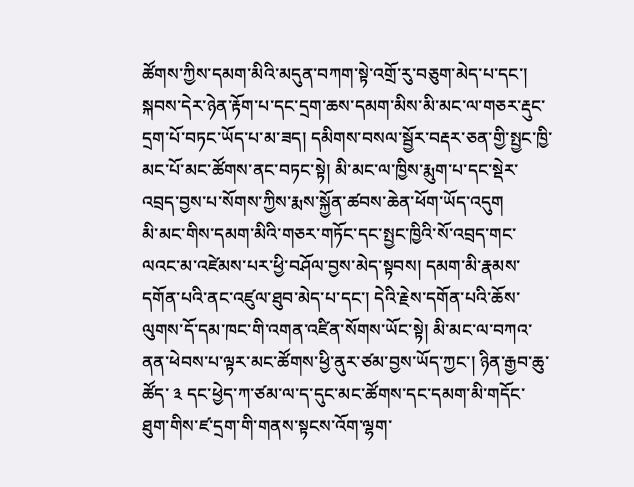ཚོགས་ཀྱིས་དམག་མིའི་མདུན་བཀག་སྟེ་འགྲོ་རུ་བཅུག་མེད་པ་དང་། སྐབས་དེར་ཉེན་རྟོག་པ་དང་དྲག་ཆས་དམག་མིས་མི་མང་ལ་གཅར་རྡུང་དྲག་པོ་བཏང་ཡོད་པ་མ་ཟད། དམིགས་བསལ་སྦྱོར་བརྡར་ཅན་གྱི་སྤྱང་ཁྱི་མང་པོ་མང་ཚོགས་ནང་བཏང་སྟེ། མི་མང་ལ་ཁྱིས་རྨུག་པ་དང་སྡེར་འབྲད་བྱས་པ་སོགས་ཀྱིས་རྨས་སྐྱོན་ཚབས་ཆེན་ཕོག་ཡོད་འདུག
མི་མང་གིས་དམག་མིའི་གཅར་གཏོང་དང་སྤྱང་ཁྱིའི་སོ་འབྲད་གང་ལའང་མ་འཛེམས་པར་ཕྱི་བཤོལ་བྱས་མེད་སྟབས། དམག་མི་རྣམས་དགོན་པའི་ནང་འཛུལ་ཐུབ་མེད་པ་དང་། དེའི་རྗེས་དགོན་པའི་ཆོས་ལུགས་དོ་དམ་ཁང་གི་འགན་འཛིན་སོགས་ཡོང་སྟེ། མི་མང་ལ་བཀའ་ནན་ཕེབས་པ་ལྟར་མང་ཚོགས་ཕྱི་ནུར་ཙམ་བྱས་ཡོད་ཀྱང་། ཉིན་རྒྱབ་ཆུ་ཚོད་ ༣ དང་ཕྱེད་ཀ་ཙམ་ལ་ད་དུང་མང་ཚོགས་དང་དམག་མི་གདོང་ཐུག་གིས་ཛ་དྲག་གི་གནས་སྟངས་འོག་ལྷག་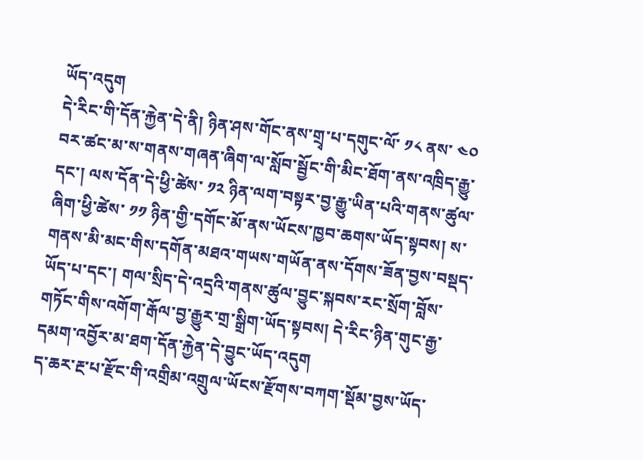ཡོད་འདུག
དེ་རིང་གི་དོན་རྐྱེན་དེ་ནི། ཉིན་ཤས་གོང་ནས་གྲྭ་པ་དགུང་ལོ་ ༡༨ ནས་ ༤༠ བར་ཚང་མ་ས་གནས་གཞན་ཞིག་ལ་སློབ་སྦྱོང་གི་མིང་ཐོག་ནས་འཁྲིད་རྒྱུ་དང་། ལས་དོན་དེ་ཕྱི་ཚེས་ ༡༢ ཉིན་ལག་བསྟར་བྱ་རྒྱུ་ཡིན་པའི་གནས་ཚུལ་ཞིག་ཕྱི་ཚེས་ ༡༡ ཉིན་གྱི་དགོང་མོ་ནས་ཡོངས་ཁྱབ་ཆགས་ཡོད་སྟབས། ས་གནས་མི་མང་གིས་དགོན་མཐའ་གཡས་གཡོན་ནས་དོགས་ཟོན་བྱས་བསྡད་ཡོད་པ་དང་། གལ་སྲིད་དེ་འདྲའི་གནས་ཚུལ་བྱུང་སྐབས་རང་སྲོག་བློས་གཏོང་གིས་འགོག་རྒོལ་བྱ་རྒྱུར་གྲ་སྒྲིག་ཡོད་སྟབས། དེ་རིང་ཉིན་གུང་རྒྱ་དམག་འབྱོར་མ་ཐག་དོན་རྐྱེན་དེ་བྱུང་ཡོད་འདུག
ད་ཆར་རྔ་པ་རྫོང་གི་འགྲིམ་འགྲུལ་ཡོངས་རྫོགས་བཀག་སྡོམ་བྱས་ཡོད་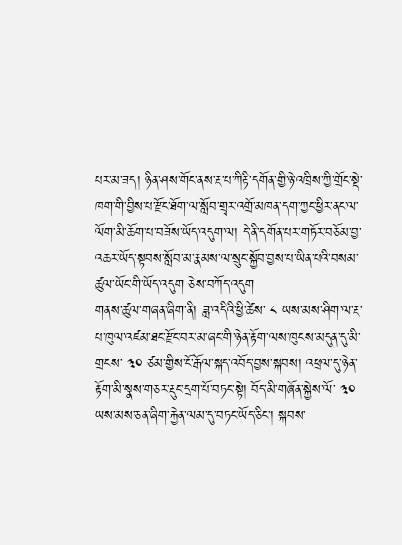པར་མ་ཟད། ཉིན་ཤས་གོང་ནས་རྔ་པ་ཀིརྟི་དགོན་གྱི་ཉེ་འཁྲིས་ཀྱི་གྲོང་སྡེ་ཁག་གི་བྱིས་པ་རྫོང་ཐོག་ལ་སློབ་གྲྭར་འགྲོ་མཁན་དག་ཀྱང་ཕྱིར་ནང་ལ་ལོག་མི་ཆོག་པ་བཟོས་ཡོད་འདུག་ལ། དེ་ནི་དགོན་པར་གཏོར་བཅོམ་བྱ་འཆར་ཡོད་སྟབས་སློབ་མ་རྣམས་ལ་སྲུང་སྐྱོབ་བྱས་པ་ཡིན་པའི་བསམ་ཚུལ་ཡོང་གི་ཡོད་འདུག ཅེས་བཀོད་འདུག
གནས་ཚུལ་གཞན་ཞིག་ནི། ཟླ་འདིའི་ཕྱི་ཚེས་ ༨ ཡས་མས་ཤིག་ལ་རྔ་པ་ཁུལ་འཛམ་ཐང་རྫོང་བར་མ་ཞང་གི་ཉེན་རྟོག་ལས་ཁུངས་མདུན་དུ་མི་གྲངས་ ༣༠ ཙམ་གྱིས་ངོ་རྒོལ་སྐད་འབོད་བྱས་སྐབས། འཕྲལ་དུ་ཉེན་རྟོག་མི་སྣས་གཅར་རྡུང་དྲག་པོ་བཏང་སྟེ། བོད་མི་གཞོན་སྐྱེས་ལོ་ ༣༠ ཡས་མས་ཅན་ཞིག་རྐྱེན་ལམ་དུ་བཏང་ཡོད་ཅིང་། སྐབས་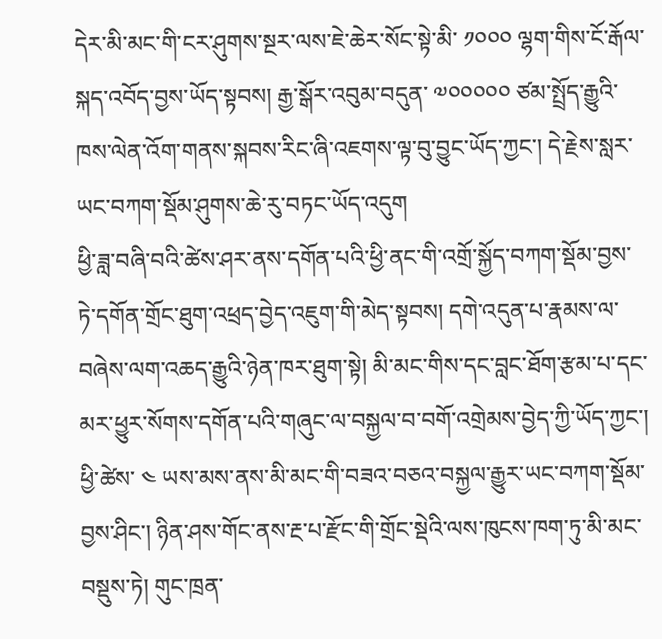དེར་མི་མང་གི་ངར་ཤུགས་སྔར་ལས་ཇེ་ཆེར་སོང་སྟེ་མི་ ༡༠༠༠ ལྷག་གིས་ངོ་རྒོལ་སྐད་འབོད་བྱས་ཡོད་སྟབས། རྒྱ་སྒོར་འབུམ་བདུན་ ༧༠༠༠༠༠ ཙམ་སྤྲོད་རྒྱུའི་ཁས་ལེན་འོག་གནས་སྐབས་རིང་ཞི་འཇགས་ལྟ་བུ་བྱུང་ཡོད་ཀྱང་། དེ་རྗེས་སླར་ཡང་བཀག་སྡོམ་ཤུགས་ཆེ་རུ་བཏང་ཡོད་འདུག
ཕྱི་ཟླ་བཞི་བའི་ཚེས་ཤར་ནས་དགོན་པའི་ཕྱི་ནང་གི་འགྲོ་སྐྱོད་བཀག་སྡོམ་བྱས་ཏེ་དགོན་གྲོང་ཐུག་འཕྲད་བྱེད་འཇུག་གི་མེད་སྟབས། དགེ་འདུན་པ་རྣམས་ལ་བཞེས་ལག་འཆད་རྒྱུའི་ཉེན་ཁར་ཐུག་སྟེ། མི་མང་གིས་དང་བླང་ཐོག་རྩམ་པ་དང་མར་ཕྱུར་སོགས་དགོན་པའི་གཞུང་ལ་བསྐྱལ་བ་བགོ་འགྲེམས་བྱེད་ཀྱི་ཡོད་ཀྱང་། ཕྱི་ཚེས་ ༤ ཡས་མས་ནས་མི་མང་གི་བཟའ་བཅའ་བསྐྱལ་རྒྱུར་ཡང་བཀག་སྡོམ་བྱས་ཤིང་། ཉིན་ཤས་གོང་ནས་རྔ་པ་རྫོང་གི་གྲོང་སྡེའི་ལས་ཁུངས་ཁག་ཏུ་མི་མང་བསྡུས་ཏེ། གུང་ཁྲན་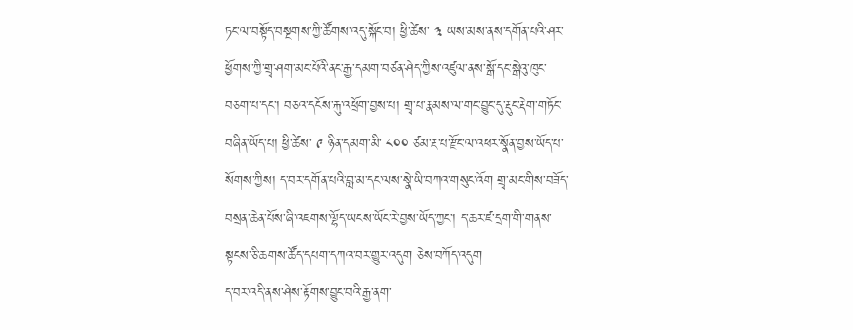ཏང་ལ་བསྟོད་བསྔགས་ཀྱི་ཚོགས་འདུ་སྐོང་བ། ཕྱི་ཚེས་ ༣ ཡས་མས་ནས་དགོན་པའི་ཤར་ཕྱོགས་ཀྱི་གྲྭ་ཤག་མང་པོའི་ནང་རྒྱ་དམག་བཙན་ཤེད་ཀྱིས་འཛུལ་ནས་སྒོ་དང་སྒེའུ་ཁུང་བཅག་པ་དང་། བཅའ་དངོས་རྐུ་འཕྲོག་བྱས་པ། གྲྭ་པ་རྣམས་ལ་གང་བྱུང་དུ་རྡུང་རྡེག་གཏོང་བཞིན་ཡོད་པ། ཕྱི་ཚེས་ ༩ ཉིན་དམག་མི་ ༨༠༠ ཙམ་རྔ་པ་རྫོང་ལ་འཕར་སྣོན་བྱས་ཡོད་པ་སོགས་ཀྱིས། ད་བར་དགོན་པའི་བླ་མ་དང་ལས་སྣེ་ཡི་བཀའ་གསུང་འོག གྲྭ་མང་གིས་བཟོད་བསྲན་ཆེན་པོས་ཞི་འཇགས་ལྷོད་ཡངས་ཡོང་རེ་བྱས་ཡོད་ཀྱང་། ད་ཆར་ཛ་དྲག་གི་གནས་སྟངས་ཅི་ཆགས་ཚོད་དཔག་དཀའ་བར་གྱུར་འདུག ཅེས་བཀོད་འདུག
ད་བར་འདི་ནས་ཤེས་རྟོགས་བྱུང་བའི་རྒྱ་ནག་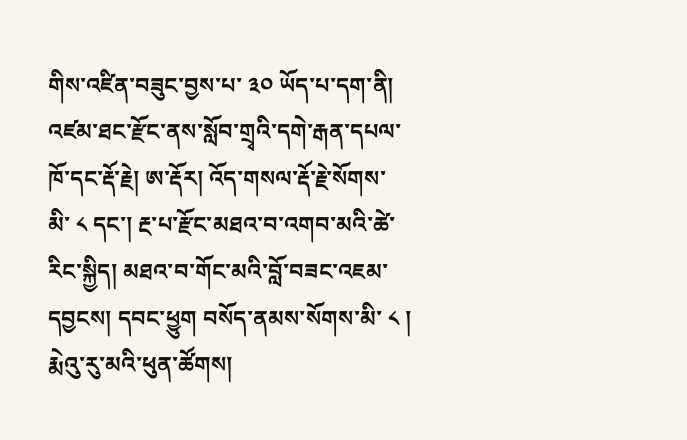གིས་འཛིན་བཟུང་བྱས་པ་ ༣༠ ཡོད་པ་དག་ནི། འཛམ་ཐང་རྫོང་ནས་སློབ་གྲྭའི་དགེ་རྒན་དཔལ་ཁོ་དང་རྡོ་རྗེ། ཨ་རྡོར། འོད་གསལ་རྡོ་རྗེ་སོགས་མི་ ༨ དང་། རྔ་པ་རྫོང་མཐའ་བ་འགབ་མའི་ཚེ་རིང་སྐྱིད། མཐའ་བ་གོང་མའི་བློ་བཟང་འཇམ་དབྱངས། དབང་ཕྱུག བསོད་ནམས་སོགས་མི་ ༨ ། རྨེའུ་རུ་མའི་ཕུན་ཚོགས།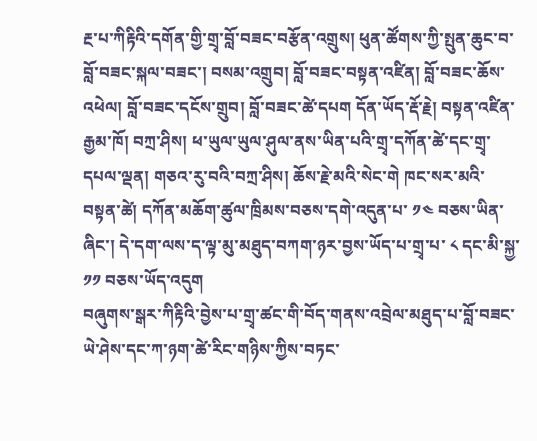རྔ་པ་ཀིརྟིའི་དགོན་གྱི་གྲྭ་བློ་བཟང་བརྩོན་འགྲུས། ཕུན་ཚོགས་ཀྱི་སྤུན་ཆུང་བ་བློ་བཟང་སྐལ་བཟང་། བསམ་འགྲུབ། བློ་བཟང་བསྟན་འཛིན། བློ་བཟང་ཆོས་འཕེལ། བློ་བཟང་དངོས་གྲུབ། བློ་བཟང་ཚེ་དཔག དོན་ཡོད་རྡོ་རྗེ། བསྟན་འཛིན་རྒྱམ་ཁོ། བཀྲ་ཤིས། ཕ་ཡུལ་ཡུལ་ཤུལ་ནས་ཡིན་པའི་གྲྭ་དཀོན་ཚེ་དང་གྲྭ་དཔལ་ལྡན། གཅའ་རུ་བའི་བཀྲ་ཤིས། ཆོས་རྗེ་མའི་སེང་གེ ཁང་སར་མའི་བསྟན་ཚེ། དཀོན་མཆོག་ཚུལ་ཁྲིམས་བཅས་དགེ་འདུན་པ་ ༡༤ བཅས་ཡིན་ཞིང་། དེ་དག་ལས་ད་ལྟ་མུ་མཐུད་བཀག་ཉར་བྱས་ཡོད་པ་གྲྭ་པ་ ༨ དང་མི་སྐྱ་ ༡༡ བཅས་ཡོད་འདུག
བཞུགས་སྒར་ཀིརྟིའི་བྱེས་པ་གྲྭ་ཚང་གི་བོད་གནས་འབྲེལ་མཐུད་པ་བློ་བཟང་ཡེ་ཤེས་དང་ཀ་ཉག་ཚེ་རིང་གཉིས་ཀྱིས་བཏང་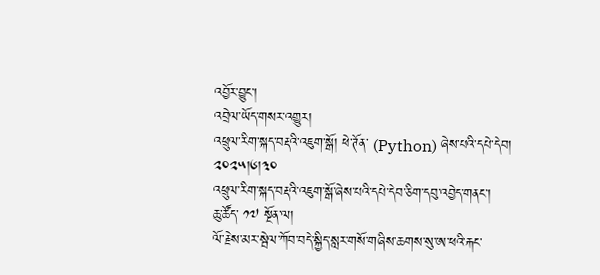འབྱོར་བྱུང་།
འབྲེལ་ཡོད་གསར་འགྱུར།
འཕྲུལ་རིག་སྐད་བརྡའི་འཇུག་སྒོ། ཕེ་ཊོན་ (Python) ཞེས་པའི་དཔེ་དེབ། ༢༠༢༥།༦།༣༠
འཕྲུལ་རིག་སྐད་བརྡའི་འཇུག་སྒོ་ཞེས་པའི་དཔེ་དེབ་ཅིག་དབུ་འབྱེད་གནང་།
ཆུ་ཚོད་ ༡༧ སྔོན་ལ།
ལོ་རྗེས་མར་སྦེལ་ཀོབ་བདེ་སྐྱིད་སླར་གསོ་གཞིས་ཆགས་སུ་ཨ་ཕའི་རྐང་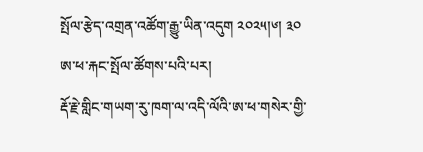སྤོལ་རྩེད་འགྲན་འཚོག་རྒྱུ་ཡིན་འདུག ༢༠༢༥།༦། ༣༠ ཨ་ཕ་རྐང་སྤོལ་ཚོགས་པའི་པར།
རྡོ་རྗེ་གླིང་གཡག་རུ་ཁག་ལ་འདི་ལོའི་ཨ་ཕ་གསེར་གྱི་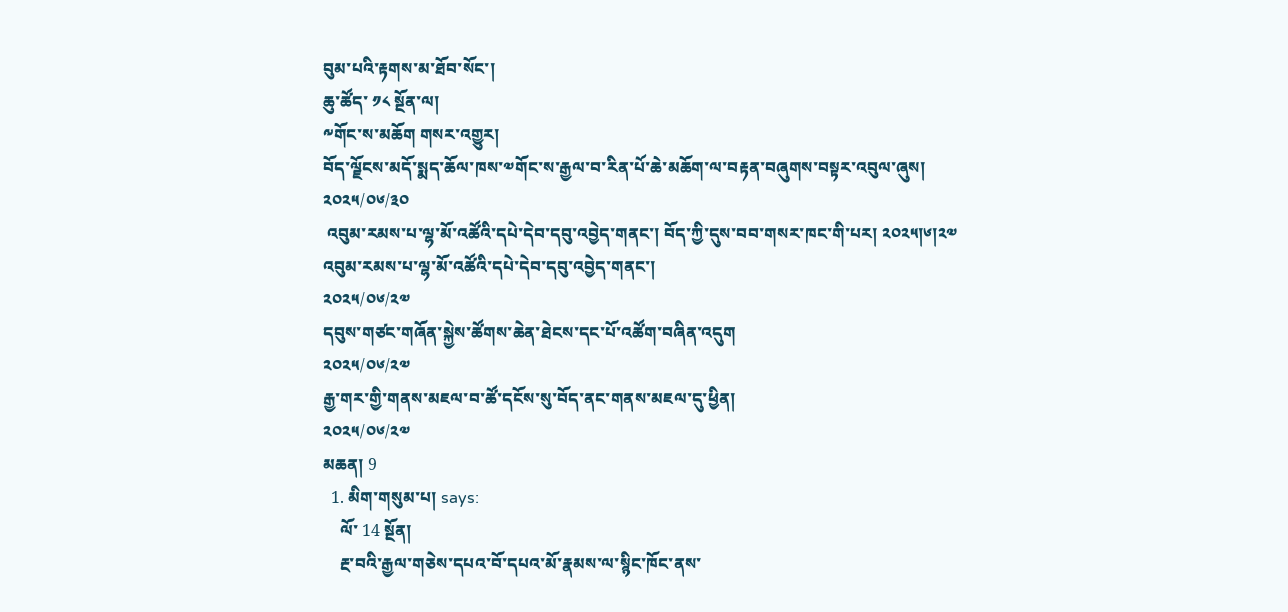བུམ་པའི་རྟགས་མ་ཐོབ་སོང་།
ཆུ་ཚོད་ ༡༨ སྔོན་ལ།
༸གོང་ས་མཆོག གསར་འགྱུར།
བོད་ལྗོངས་མདོ་སྨད་ཆོལ་ཁས་༧གོང་ས་རྒྱལ་བ་རིན་པོ་ཆེ་མཆོག་ལ་བརྟན་བཞུགས་བསྟར་འབུལ་ཞུས།
༢༠༢༥/༠༦/༣༠
 འབུམ་རམས་པ་ལྷ་མོ་འཚོའི་དཔེ་དེབ་དབུ་འབྱེད་གནང་། བོད་ཀྱི་དུས་བབ་གསར་ཁང་གི་པར། ༢༠༢༥།༦།༢༧
འབུམ་རམས་པ་ལྷ་མོ་འཚོའི་དཔེ་དེབ་དབུ་འབྱེད་གནང་།
༢༠༢༥/༠༦/༢༧
དབུས་གཙང་གཞོན་སྐྱེས་ཚོགས་ཆེན་ཐེངས་དང་པོ་འཚོག་བཞིན་འདུག
༢༠༢༥/༠༦/༢༧
རྒྱ་གར་གྱི་གནས་མཇལ་བ་ཚོ་དངོས་སུ་བོད་ནང་གནས་མཇལ་དུ་ཕྱིན།
༢༠༢༥/༠༦/༢༧
མཆན། 9
  1. མིག་གསུམ་པ། says:
    ལོ་ 14 སྔོན།
    རྔ་བའི་རྒྱལ་གཅེས་དཔའ་བོ་དཔའ་མོ་རྣམས་ལ་སྙིང་ཁོང་ནས་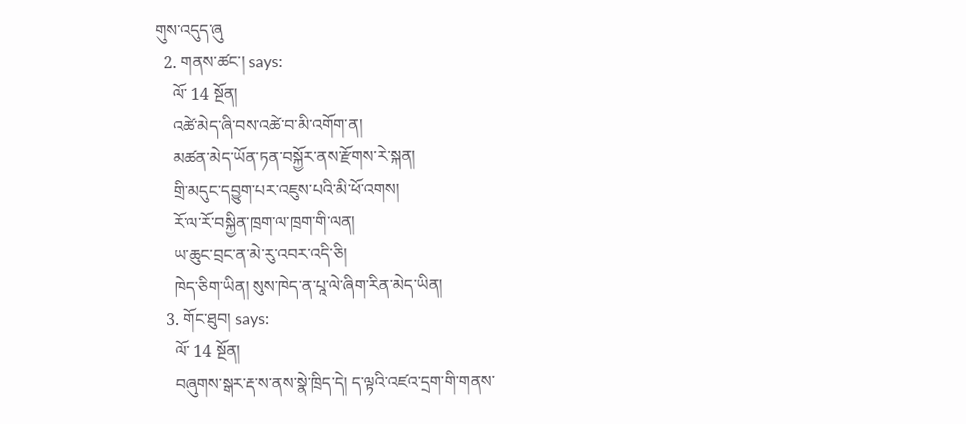གུས་འདུད་ཞུ
  2. གནས་ཚང་། says:
    ལོ་ 14 སྔོན།
    འཚེ་མེད་ཞི་བས་འཚེ་བ་མི་འགོག་ན།
    མཚན་མེད་ཡོན་ཏན་བསྐྱོར་ནས་རྫོགས་རེ་སྐན།
    གྲི་མདུང་དབྱུག་པར་འཇུས་པའི་མི་ཕོ་འགས།
    རོ་ལ་རོ་བསྐྱིན་ཁྲག་ལ་ཁྲག་གི་ལན།
    ཡ་ཆུང་བྲང་ན་མེ་རུ་འབར་འདི་ཅི།
    ཁེད་ཅིག་ཡིན། སུས་ཁེད་ན་པཱ་ལེ་ཞིག་རིན་མེད་ཡིན།
  3. གོང་ཐུབ། says:
    ལོ་ 14 སྔོན།
    བཞུགས་སྒར་རྡ་ས་ནས་སྣེ་ཁྲིད་དེ། ད་ལྟའི་འཛའ་དྲག་གི་གནས་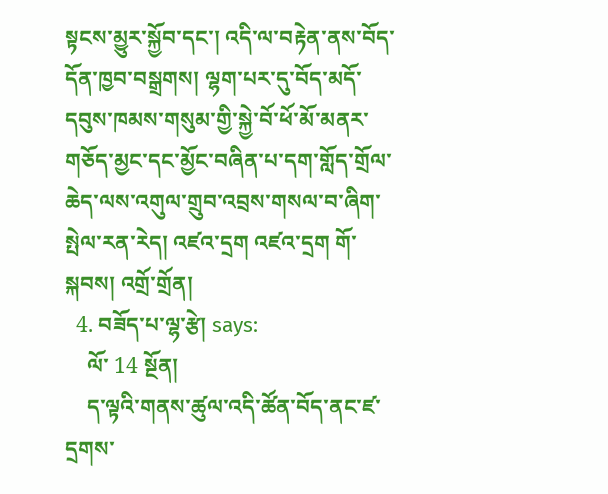སྟངས་མྱུར་སྐྱོབ་དང་། འདི་ལ་བརྟེན་ནས་བོད་དོན་ཁྱབ་བསྒྲགས། ལྷག་པར་དུ་བོད་མདོ་དབུས་ཁམས་གསུམ་གྱི་སྐྱེ་བོ་ཕོ་མོ་མནར་གཅོད་མྱང་དང་མྱོང་བཞིན་པ་དག་གློད་གྲོལ་ཆེད་ལས་འགུལ་གྲུབ་འབྲས་གསལ་བ་ཞིག་སྤེལ་རན་རེད། འཛའ་དྲག འཛའ་དྲག གོ་སྐབས། འགྲོ་གྲོན།
  4. བཟོད་པ་ལྷ་རྩེ། says:
    ལོ་ 14 སྔོན།
    ད་ལྟའི་གནས་ཚུལ་འདི་ཚོན་བོད་ནང་ཛ་དྲགས་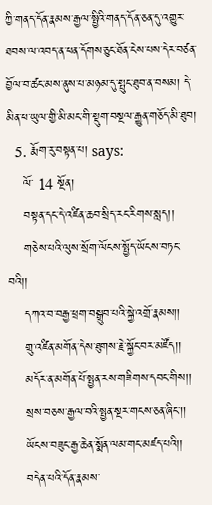ཀྱི་གནད་དོན་རྣམས་རྒྱལ་སྤྱིའི་གནད་དོན་ཅན་དུ་འགྱུར་ཐབས་ལ་འབད་ན་ཕན་དོགས་ཅུང་ཐོན་ངེས་པས་དེར་བཙན་བྱོལ་བ་ཚང་མས་ནུས་པ་མཉམ་དུ་སྤུང་ཐུབ་ན་བསམ། དེ་མིན་ཕ་ཡུལ་གྱི་མི་མང་གི་སྡུག་བསྔལ་རྒྱུན་གཅོད་མི་ཐུབ།
  5. རྨོག་རུ་བསྟན་པ། says:
    ལོ་ 14 སྔོན།
    བསྟན་དང་དེ་འཛིན་ཆབ་སྲིད་རང་རིགས་སླད།།
    གཅེས་པའི་ལུས་སྲོག་ལོངས་སྤྱོད་ཡོངས་བཏང་བའི།།
    དཀའ་བ་བརྒྱ་ཕྲག་བསྒྲུབ་པའི་སྐྱེ་འགྲོ་རྣམས།།
    གྲུ་འཛིན་མགོན་དེས་ཐུགས་རྗེ་སྐྱོང་བར་མཛོད།།
    མདོར་ན་མགོན་པོ་སྤྱན་རས་གཟིགས་དབང་གིས།།
    སྲས་བཅས་རྒྱལ་བའི་སྤྱན་སྔར་གངས་ཅན་ཞིང་།།
    ཡོངས་བཟུང་རྒྱ་ཆེན་སྨོན་ལམ་གང་མཛད་པའི།།
    བདེན་པའི་དོན་རྣམས་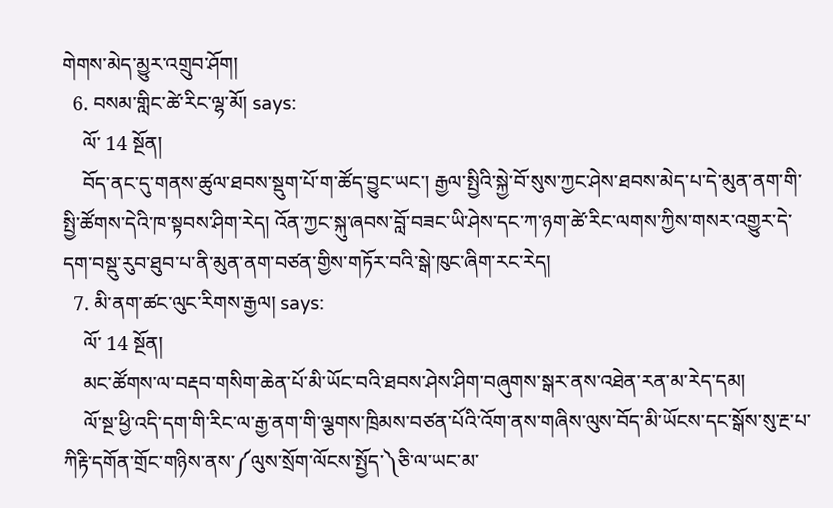གེགས་མེད་མྱུར་འགྲུབ་ཤོག།
  6. བསམ་གླིང་ཚེ་རིང་ལྷ་མོ། says:
    ལོ་ 14 སྔོན།
    བོད་ནང་དུ་གནས་ཚུལ་ཐབས་སྡུག་པོ་ག་ཚོད་བྱུང་ཡང་། རྒྱལ་སྤྱིའི་སྐྱེ་བོ་སུས་ཀྱང་ཤེས་ཐབས་མེད་པ་དེ་མུན་ནག་གི་སྤྱི་ཚོགས་དེའི་ཁ་སྟབས་ཤིག་རེད། འོན་ཀྱང་སྐུ་ཞབས་བློ་བཟང་ཡི་ཤེས་དང་ཀ་ཉག་ཚེ་རིང་ལགས་ཀྱིས་གསར་འགྱུར་དེ་དག་བསྡུ་རུབ་ཐུབ་པ་ནི་མུན་ནག་བཙན་གྱིས་གཏོར་བའི་སྒེ་ཁུང་ཞིག་རང་རེད།
  7. མི་ནག་ཚང་ལུང་རིགས་རྒྱལ། says:
    ལོ་ 14 སྔོན།
    མང་ཚོགས་ལ་བརྡབ་གསིག་ཆེན་པོ་མི་ཡོང་བའི་ཐབས་ཤེས་ཤིག་བཞུགས་སྒར་ནས་འཐེན་རན་མ་རེད་དམ།
    ལོ་སྔ་ཕྱི་འདི་དག་གི་རིང་ལ་རྒྱ་ནག་གི་ལྕགས་ཁྲིམས་བཙན་པོའི་འོག་ནས་གཞིས་ལུས་བོད་མི་ཡོངས་དང་སྒོས་སུ་རྔ་པ་ཀིརྟི་དགོན་གྲོང་གཉིས་ནས་༼ལུས་སྲོག་ལོངས་སྤྱོད་༽ཅི་ལ་ཡང་མ་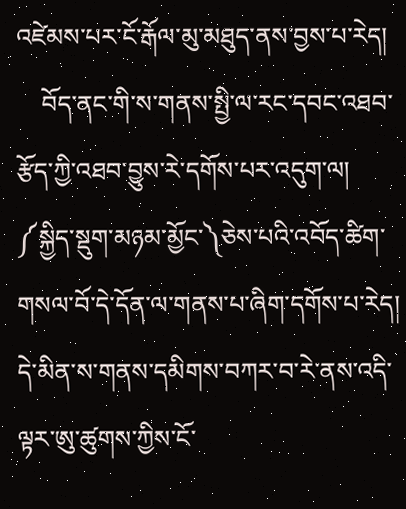འཛེམས་པར་ངོ་རྒོལ་མུ་མཐུད་ནས་བྱས་པ་རེད།
    བོད་ནང་གི་ས་གནས་སྤྱི་ལ་རང་དབང་འཐབ་རྩོད་ཀྱི་འཐབ་བྱུས་རེ་དགོས་པར་འདུག་ལ། ༼སྐྱིད་སྡུག་མཉམ་མྱོང་༽ཅེས་པའི་འབོད་ཚིག་གསལ་བོ་དེ་དོན་ལ་གནས་པ་ཞིག་དགོས་པ་རེད། དེ་མིན་ས་གནས་དམིགས་བཀར་བ་རེ་ནས་འདི་ལྟར་ཨུ་ཚུགས་ཀྱིས་ངོ་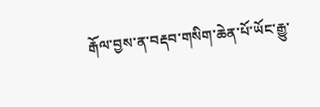རྒོལ་བྱས་ན་བརྡབ་གསིག་ཆེན་པོ་ཡོང་རྒྱུ་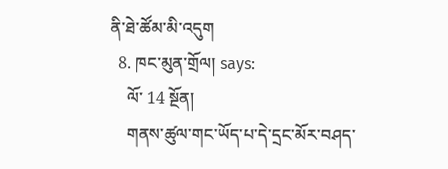ནི་ཐེ་ཚོམ་མི་འདུག
  8. ཁང་མུན་གྲོལ། says:
    ལོ་ 14 སྔོན།
    གནས་ཚུལ་གང་ཡོད་པ་དེ་དྲང་མོར་བཤད་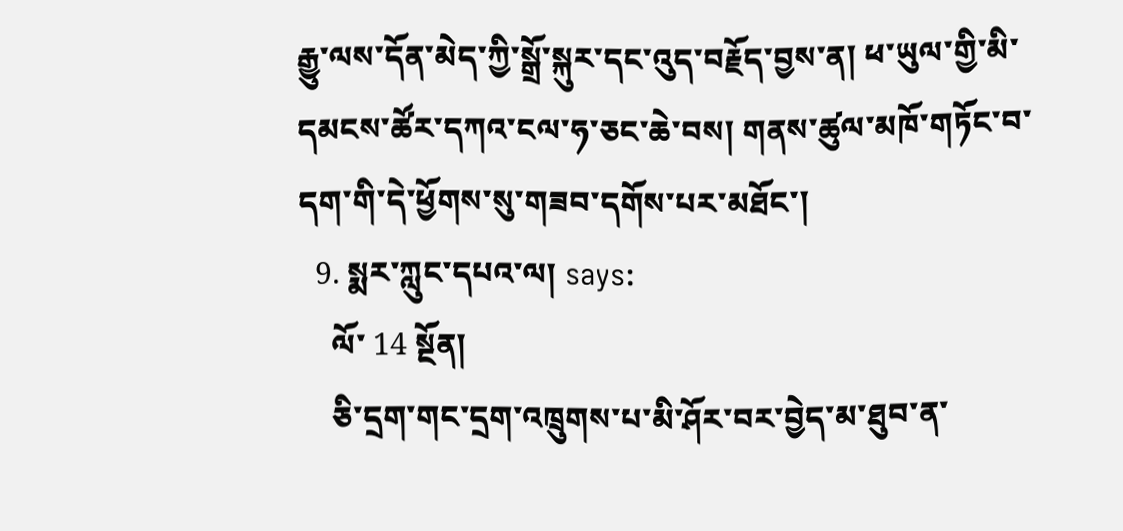རྒྱུ་ལས་དོན་མེད་ཀྱི་སྒྲོ་སྐུར་དང་འུད་བརྗོད་བྱས་ན། ཕ་ཡུལ་གྱི་མི་དམངས་ཚོར་དཀའ་ངལ་ཧ་ཅང་ཆེ་བས། གནས་ཚུལ་མཁོ་གཏོང་བ་དག་གི་དེ་ཕྱོགས་སུ་གཟབ་དགོས་པར་མཐོང་།
  9. སྨར་ཀླུང་དཔའ་ལ། says:
    ལོ་ 14 སྔོན།
    ཅི་དྲག་གང་དྲག་འཁྲུགས་པ་མི་ཤོར་བར་བྱེད་མ་ཐུབ་ན་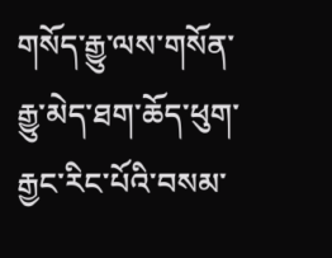གསོད་རྒྱུ་ལས་གསོན་རྒྱུ་མེད་ཐག་ཆོད་ཕུག་རྒྱང་རིང་པོའི་བསམ་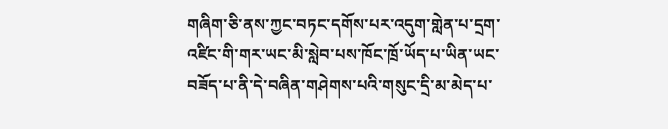གཞིག་ཅི་ནས་ཀྱང་བཏང་དགོས་པར་འདུག་གླེན་པ་དྲག་འཛིང་གི་གར་ཡང་མི་སླེབ་པས་ཁོང་ཁྲོ་ཡོད་པ་ཡིན་ཡང་བཟོད་པ་ནི་དེ་བཞིན་གཤེགས་པའི་གསུང་དྲི་མ་མེད་པ་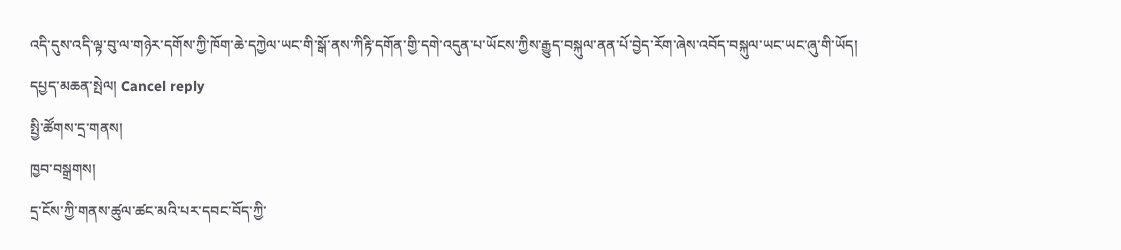འདི་དུས་འདི་ལྟ་བུ་ལ་གཉེར་དགོས་ཀྱི་ཁོག་ཆེ་དཀྱེལ་ཡང་གི་སྒོ་ནས་ཀིརྟི་དགོན་གྱི་དགེ་འདུན་པ་ཡོངས་ཀྱིས་རྒྱུད་བསྐུལ་ནན་པོ་བྱེད་རོག་ཞེས་འབོད་བསྐུལ་ཡང་ཡང་ཞུ་གི་ཡོད།
དཔྱད་མཆན་སྤེལ། Cancel reply
སྤྱི་ཚོགས་དྲ་གནས།
ཁྱབ་བསྒྲགས།
དྲ་ངོས་ཀྱི་གནས་ཚུལ་ཚང་མའི་པར་དབང་བོད་ཀྱི་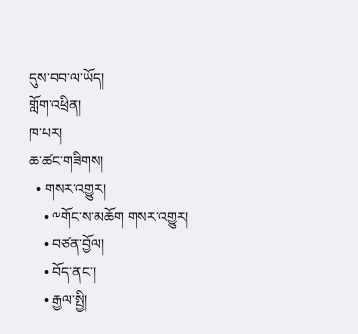དུས་བབ་ལ་ཡོད།
གློག་འཕྲིན།
ཁ་པར།
ཆ་ཚང་གཟིགས།
  • གསར་འགྱུར།
    • ༸གོང་ས་མཆོག གསར་འགྱུར།
    • བཙན་བྱོལ།
    • བོད་ནང་།
    • རྒྱལ་སྤྱི།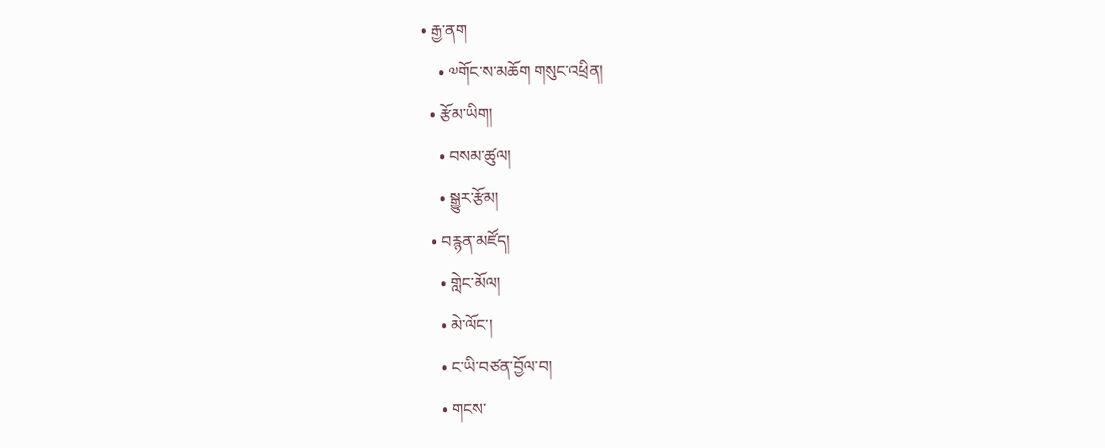• རྒྱ་ནག
    • ༧གོང་ས་མཆོག གསུང་འཕྲིན།
  • རྩོམ་ཡིག།
    • བསམ་ཚུལ།
    • སྒྱུར་རྩོམ།
  • བརྙན་མཛོད།
    • གླེང་མོལ།
    • མེ་ལོང་།
    • ང་ཡི་བཙན་བྱོལ་བ།
    • གངས་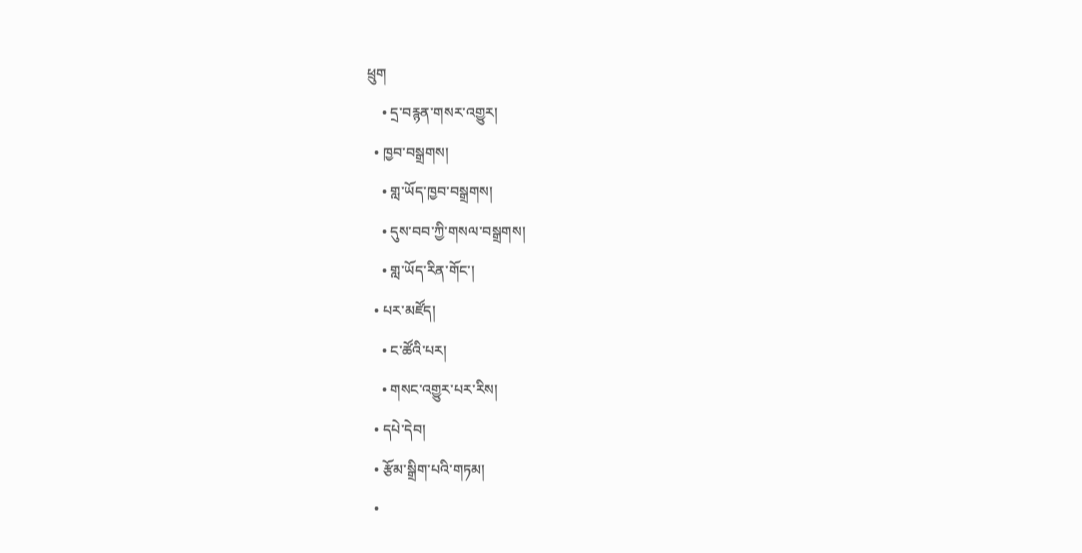ཕྲུག
    • དྲ་བརྙན་གསར་འགྱུར།
  • ཁྱབ་བསྒྲགས།
    • གླ་ཡོད་ཁྱབ་བསྒྲགས།
    • དུས་བབ་ཀྱི་གསལ་བསྒྲགས།
    • གླ་ཡོད་རིན་གོང་།
  • པར་མཛོད།
    • ང་ཚོའི་པར།
    • གསང་འགྱུར་པར་རིས།
  • དཔེ་དེབ།
  • རྩོམ་སྒྲིག་པའི་གཏམ།
  •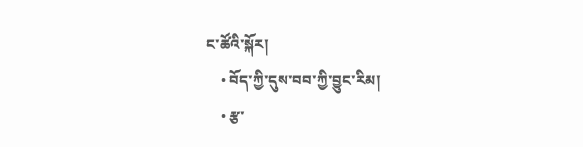ང་ཚོའི་སྐོར།
    • བོད་ཀྱི་དུས་བབ་ཀྱི་བྱུང་རིམ།
    • རྩ་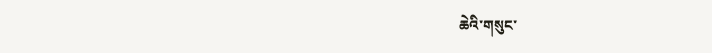ཆེའི་གསུང་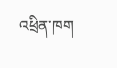འཕྲིན་ཁག